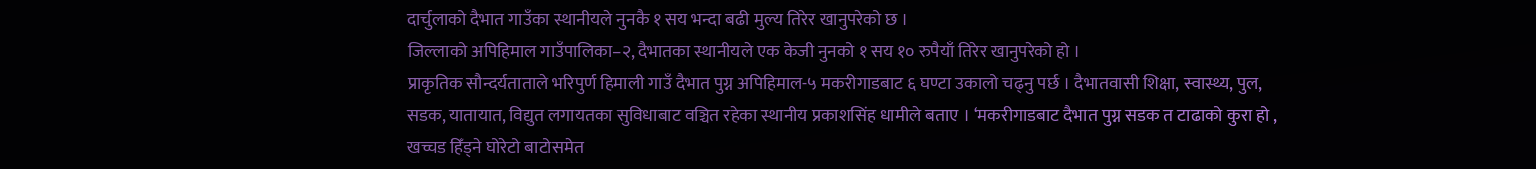दार्चुलाको दैभात गाउँका स्थानीयले नुनकै १ सय भन्दा बढी मुल्य तिरेर खानुपरेको छ ।
जिल्लाको अपिहिमाल गाउँपालिका–२, दैभातका स्थानीयले एक केजी नुनको १ सय १० रुपैयाँ तिरेर खानुपरेको हो ।
प्राकृतिक सौन्दर्यताताले भरिपुर्ण हिमाली गाउँ दैभात पुग्न अपिहिमाल-५ मकरीगाडबाट ६ घण्टा उकालो चढ्नु पर्छ । दैभातवासी शिक्षा, स्वास्थ्य, पुल, सडक, यातायात, विद्युत लगायतका सुविधाबाट वञ्चित रहेका स्थानीय प्रकाशसिंह धामीले बताए । ‘मकरीगाडबाट दैभात पुग्न सडक त टाढाको कुरा हो , खच्चड हिँड्ने घोरेटो बाटोसमेत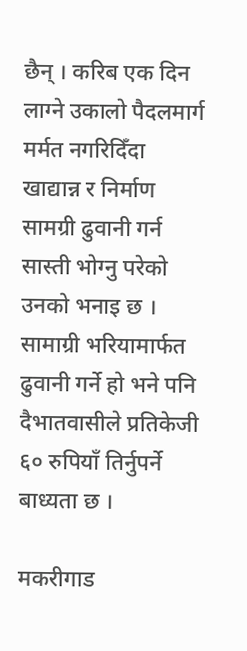छैन् । करिब एक दिन लाग्ने उकालो पैदलमार्ग मर्मत नगरिदिँदा खाद्यान्न र निर्माण सामग्री ढुवानी गर्न सास्ती भोग्नु परेको उनको भनाइ छ । सामाग्री भरियामार्फत ढुवानी गर्ने हो भने पनि दैभातवासीले प्रतिकेजी ६० रुपियाँ तिर्नुपर्ने बाध्यता छ ।

मकरीगाड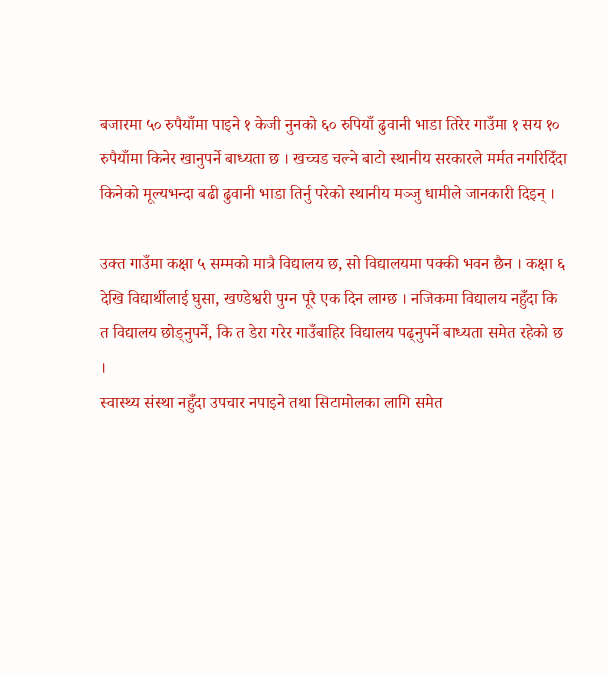बजारमा ५० रुपैयाँमा पाइने १ केजी नुनको ६० रुपियाँ ढुवानी भाडा तिरेर गाउँमा १ सय १० रुपैयाँमा किनेर खानुपर्ने बाध्यता छ । खच्चड चल्ने बाटो स्थानीय सरकारले मर्मत नगरिदिँदा किनेको मूल्यभन्दा बढी ढुवानी भाडा तिर्नु परेको स्थानीय मञ्जु धामीले जानकारी दिइन् ।

उक्त गाउँमा कक्षा ५ सम्मको मात्रै विद्यालय छ, सो विद्यालयमा पक्की भवन छैन । कक्षा ६ देखि विद्यार्थीलाई घुसा, खण्डेश्वरी पुग्न पूरै एक दिन लाग्छ । नजिकमा विद्यालय नहुँदा कि त विद्यालय छोड्नुपर्ने, कि त डेरा गरेर गाउँबाहिर विद्यालय पढ्नुपर्ने बाध्यता समेत रहेको छ ।
स्वास्थ्य संस्था नहुँदा उपचार नपाइने तथा सिटामोलका लागि समेत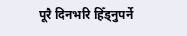पूरै दिनभरि हिँड्नुपर्ने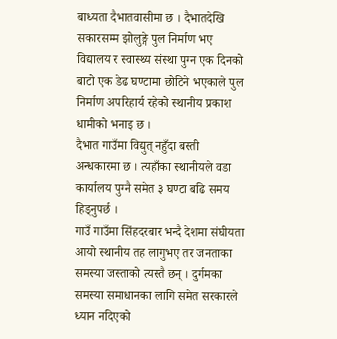बाध्यता दैभातवासीमा छ । दैभातदेखि सकारसम्म झोलुङ्गे पुल निर्माण भए विद्यालय र स्वास्थ्य संस्था पुग्न एक दिनको बाटो एक डेढ घण्टामा छोटिने भएकाले पुल निर्माण अपरिहार्य रहेको स्थानीय प्रकाश धामीको भनाइ छ ।
दैभात गाउँमा विद्युत् नहुँदा बस्ती अन्धकारमा छ । त्यहाँका स्थानीयले वडा कार्यालय पुग्नै समेत ३ घण्टा बढि समय हिड्नुपर्छ ।
गाउँ गाउँमा सिंहदरबार भन्दै देशमा संघीयता आयो स्थानीय तह लागुभए तर जनताका समस्या जस्ताको त्यस्तै छन् । दुर्गमका समस्या समाधानका लागि समेत सरकारले ध्यान नदिएको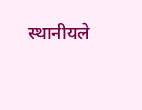स्थानीयले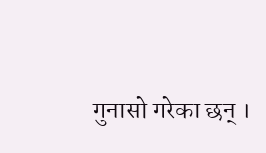गुनासो गरेका छन् ।